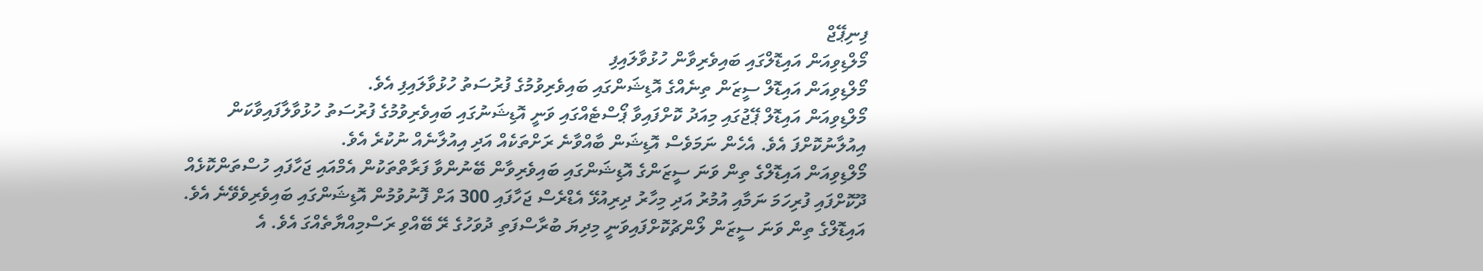ފިނިޕޭޖް
މޯލްޑިވިއަން އައިޑޮލްގައި ބައިވެރިވާން ހުޅުވާލައިފި
މޯލްޑިވިއަން އައިޑޮލް ސީޒަން ތިނެއްގެ އޮޑިޝަންގައި ބައިވެރިވުމުގެ ފުރުސަތު ހުޅުވާލައިފި އެވެ.
މޯލްޑިވިއަން އައިޑޮލް ޕޭޖުގައި މިއަދު ކޮށްފައިވާ ޕޯސްޓެއްގައި ވަނީ އޮޑިޝަނުގައި ބައިވެރިވުމުގެ ފުރުސަތު ހުޅުވާލާފައިވާކަން އިއުލާނުކޮށްފަ އެވެ. އެހެން ނަމަވެސް އޮޑިޝަން ބާއްވާނެ ރަށްތަކެއް އަދި އިއުލާނެއް ނުކުރެ އެވެ.
މޯލްޑިވިއަން އައިޑޮލްގެ ތިން ވަނަ ސީޒަންގެ އޮޑިޝަންގައި ބައިވެރިވާން ބޭނުންވާ ފަރާތްތަކުން އެމްއައި ޖަހާފައި ހުސްތަންކޮޅެއް ދޫކޮށްފައި ފުރިހަމަ ނަމާއި އުމުރު އަދި މިހާރު ދިރިއުޅޭ އެޑްރެސް ޖަހާފައި 300 އަށް ފޮނުވުމުން އޮޑިޝަންގައި ބައިވެރިވެވޭނެ އެވެ.
އައިޑޮލްގެ ތިން ވަނަ ސީޒަން ލޯންޗުކޮށްފައިވަނީ މިދިޔަ ބުރާސްފަތި ދުވަހުގެ ރޭ ބޭއްވި ރަސްމިއްޔާތެއްގަ އެވެ. އެ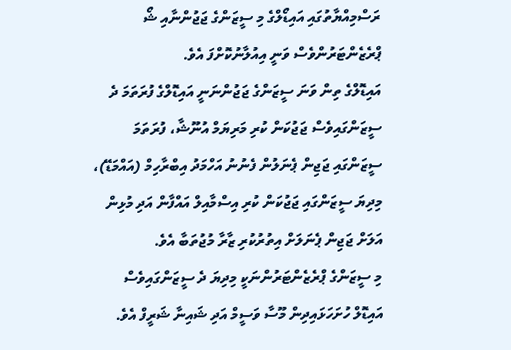ރަސްމިއްޔާތުގައި އައިޑޯލްގެ މި ސީޒަންގެ ޖަޖުންނާއި ޝޯ ޕްރެޒެންޓަރުންވެސް ވަނީ އިއުލާނުކޮށްފަ އެވެ.
އައިޑޮލްގެ ތިން ވަނަ ސީޒަންގެ ޖަޖުންނަނީ އައިޑޮލްގެ ފުރަތަމަ ދެ ސީޒަންގައިވެސް ޖަޖުކަން ކުރި މަރިޔަމް އުނޫޝާ، ފުރަތަމަ ސީޒަންގައި ޖަޖިން ޕެނަލުން ފެނުނު އަހްމަދު އިބްރާހިމް (އައްމަޑޭ)، މިދިޔަ ސީޒަންގައި ޖަޖުކަން ކުރި އިސްމާއިލް އައްފާން އަދި މުޅިން އަލަށް ޖަޖިން ޕެނަލަށް އިތުރުކުރި ޒާރާ މުޖުތަބާ އެވެ.
މި ސީޒަންގެ ޕްރެޒެންޓަރުންނަކީ މިދިޔަ ދެ ސީޒަންގައިވެސް އައިޑޮލް ހުށަހަޅައިދިން މޫސާ ވަސީމް އަދި ޝައިނާ ޝަރީފް އެވެ.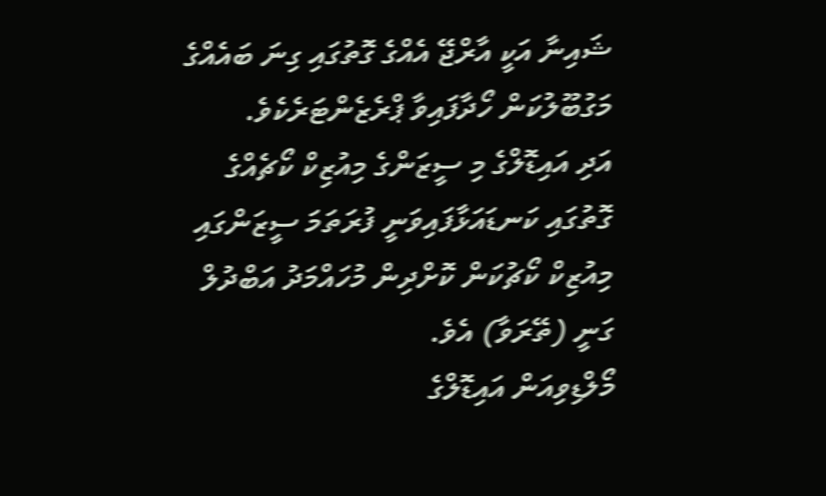ޝައިނާ އަކީ އާރްޖޭ އެއްގެ ގޮތުގައި ގިނަ ބައެއްގެ މަގުބޫލުކަން ހޯދާފައިވާ ޕްރެޒެންޓަރެކެވެ.
އަދި އައިޑޮލްގެ މި ސީޒަންގެ މިއުޒިކް ކޯޗެއްގެ ގޮތުގައި ކަނޑައަޅާފައިވަނީ ފުރަތަމަ ސީޒަންގައި މިއުޒިކް ކޯޗުކަން ކޮށްދިން މުހައްމަދު އަބްދުލް ގަނީ (ތޭރަވާ) އެވެ.
މޯލްޑިވިއަން އައިޑޮލްގެ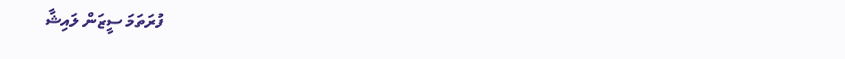ފުރަތަމަ ސީޒަން ލައިޝާ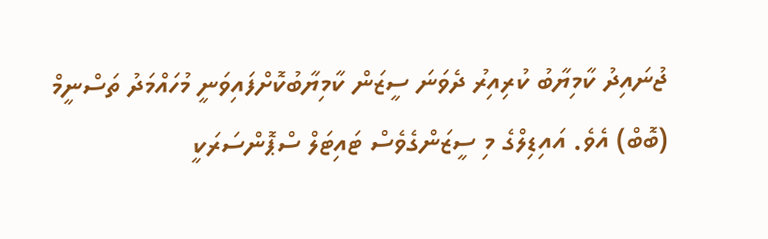ޖުނައިދު ކާމިޔާބު ކުރިއިރު ދެވަނަ ސީޒަން ކާމިޔާބުކޮށްފައިވަނީ މުހައްމަދު ތަސްނީމް (ބޮބް) އެވެ. އައިޑިލްގެ މި ސީޒަންގެވެސް ޓައިޓަލް ސްޕޮންސަރަކީ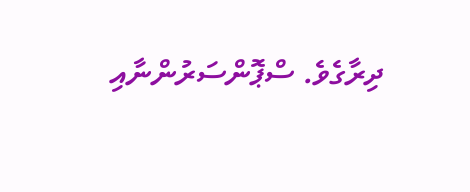ދިރާގެވެ. ސްޕޮންސަރުންނާއި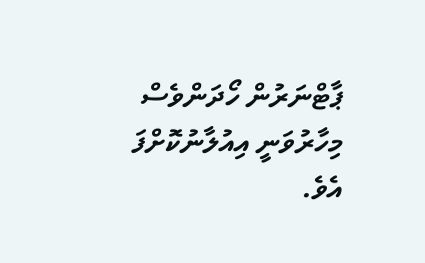ޕާޓްނަރުން ހޯދަންވެސް މިހާރުވަނީ އިއުލާނުކޮށްފަ އެވެ.